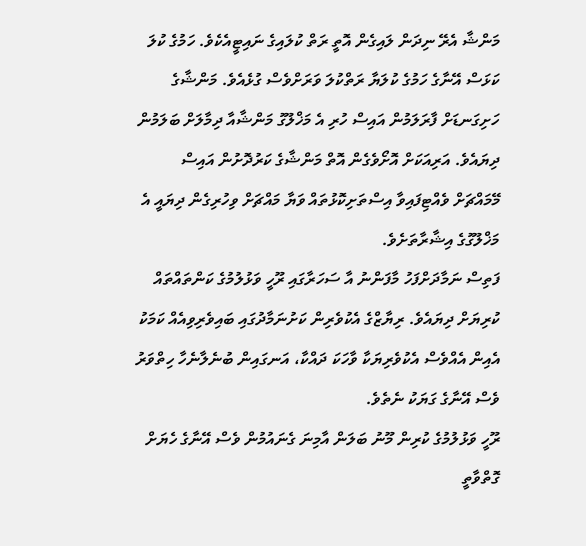މަންޝާ އެރޭ ނިދަން ލައިގެން އޮތީ ރަތް ކުލައިގެ ނައިޓީއެކެވެ. ހަމުގެ ކުލަ ކަޅަސް އޭނާގެ ހަމުގެ ކުލަޔާ ރަތްކުލަ ވަރަށްވެސް ގުޅެއެވެ. މަންޝާގެ ހަށިގަނޑަށް ފާރަލަމުން އައިސް ހުރި އެ މަޚްލޫގު މަންޝާއާ ދިމާލަށް ބަލަމުން ދިޔައެވެ. އަރިއަކަށް އޮށޯވެގެން އޮތް މަންޝާގެ ކަރުދޮށުން އައިސް މޭމައްޗަށް ވެއްޓިފައިވާ އިސްތަށިކޮޅުތައް ވަޔާ މައްޗަށް ވިހުރިގެން ދިޔައީ އެ މަޚްލޫގުގެ އިޝާރާތަށެވެ.
ފަތިސް ނަމާދަށްފަހު މާފަންނު އާ ސަހަރާގައި ރޫހީ ވަޅުލުމުގެ ކަންތައްތައް ކުރިޔަށް ދިޔައެވެ. ރިޔާޒްގެ އެކުވެރިން ކަށުނަމާދުގައި ބައިވެރިވިއެއް ކަމަކު އެއިން އެއްވެސް އެކުވެރިޔަކާ ވާހަކަ ދައްކާ، އަނގައިން ބުނެލާނެހާ ހިތްވަރު ވެސް އޭނާގެ ގަޔަކު ނެތެވެ.
ރޫހީ ވަޅުލުމުގެ ކުރިން މޫނު ބަލަން އާމިނަ ގެނައުމުން ވެސް އޭނާގެ ހެޔަށް ގޮތްވާތީ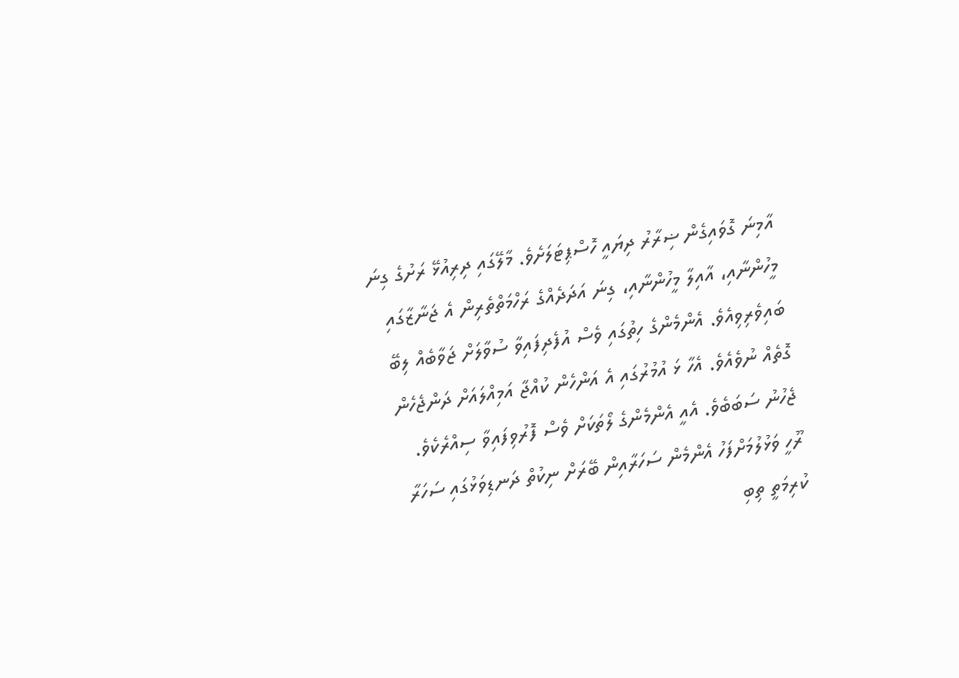އާމިނަ ގޮވައިގެން ޟިރާރު ދިޔައީ ހޮސްޕިޓަލަށެވެ. މާލޭގައި ދިރިއުޅޭ ރަށުގެ ގިނަ މީހުންނާއި، އާއިލާ މީހުންނާއި، ގިނަ އަދަދެއްގެ ރަހްމަތްތެރިން އެ ޖަނާޒާގައި ބައިވެރިވިއެވެ. އެންމެންގެ ހިތުގައި ވެސް އުފެދިފައިވާ ސުވާލަށް ޖަވާބެއް ލިބޭ ގޮތެއް ނުވެއެވެ. އެހާ ޅަ އުމުރުގައި އެ އަންހެން ކުއްޖާ އަމިއްލައަށް ދަންޖެހެން ޖެހުނު ސަބަބެވެ. އެއީ އެންމެންގެ ލޯތަކަށް ވެސް ފޮރުވިފައިވާ ސިއްރެކެވެ.
ރޫހީ ވަޅުލުމަށްފަހު އެންމެން ސަހަރާއިން ބޭރަށް ނިކުތް ދަނޑިވަޅުގައި ސަހަރާ ކުރިމަތީ ތިބި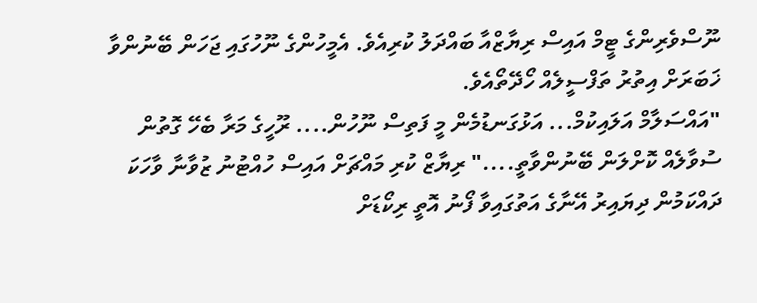ނޫސްވެރިންގެ ޓީމް އައިސް ރިޔާޒްއާ ބައްދަލު ކުރިއެވެ. އެމީހުންގެ ނޫހުގައި ޖަހަން ބޭނުންވާ ޚަބަރަށް އިތުރު ތަފްސީލެއް ހޯދޭތޯއެވެ.
"އައްސަލާމް އަލައިކުމް... އަޅުގަނޑުމެން މީ ފަތިސް ނޫހުން.... ރޫހީގެ މަރާ ބެހޭ ގޮތުން ސުވާލެއް ކޮށްލަން ބޭނުންވާތީ...." ރިޔާޒް ކުރި މައްޗަށް އައިސް ހުއްޓުނު ޒުވާނާ ވާހަކަ ދައްކަމުން ދިޔައިރު އޭނާގެ އަތުގައިވާ ފޯނު އޮތީ ރިކޯޑަށް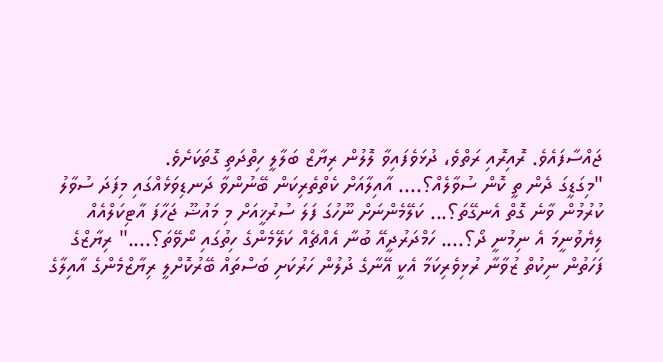ޖައްސާފައެވެ. ރޮއިރޮއި ރަތްވެ، ދުޅަވެފައިވާ ލޮލުން ރިޔާޒް ބަލާލީ ހިތްދަތި ގޮތަކަށެވެ.
"މިގަޑީގަ ދެން ތީ ކޮން ސުވާލެއް؟.... އާއިލާއަށް ކެތްތެރިކަން ބޭނުންވާ ދަނޑިވަޅެއްގައި މިފަދަ ސުވާލު ކުރުމުން ވާނެ ގޮތް އެނގޭތަ؟... ކަލޭމެންނަށް ނޫހުގަ ފަލަ ސުރުޚީއަށް މި މައުޟޫ ޖަހާފަ އާޓިކަލްއެއް ލިޔެވުނީމަ އެ ނިމުނީ ދޯ؟.... ހަމްދަރުދީއޭ ބުނާ އެއްޗެއް ކަލޭމެންގެ ހިތުގައި ނޯވޭތަ؟...." ރިޔާޒްގެ ފަހަތުން ނިކުތް ޒުވާނާ ރުޅިވެރިކަމާ އެކީ އޭނާގެ ދުލުން ހަރުކަށި ބަސްތައް ބޭރުކޮށްލީ ރިޔާޒްމެންގެ އާއިލާގެ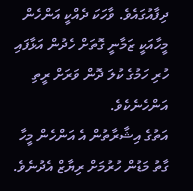ދިފާއުގައެވެ. ވާހަކަ ދެއްކީ އަންހެން މީހާއަކީ ޒަމާނީ ގޮތަށް ހެދުން އަޅާފައި ހުރި ހަމުގެ ކުލަ ދޮން ވަރަށް ރީތި އަންހެނެކެވެ.
އަތުގެ އިޝާރާތުން އެ އަންހެން މީހާ ގާތު މަޑުން ހުރުމަށް ރިޔާޒް އެދުނެވެ.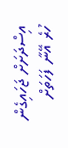އިސްދަށަށް ޖަހައިގެން ހުރެ އޭނާ ފަހަތަށް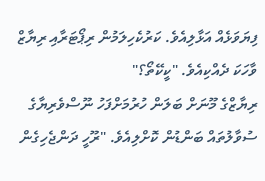ފިޔަވަޅެއް އަޅާލިއެވެ. ކަރުކެހިލަމުން ރިޕޯޓަރާއި ރިޔާޒް ވާހަކަ ދެއްކިއެވެ. "ކީކޭތޯ؟"
ރިޔާޒްގެ މޫނަށް ބަލަން ހުރުމަށްފަހު ނޫސްވެރިޔާގެ ސުވާލުތައް ބަންޑުން ކޮށްލިއެވެ. "ރޫހީ ދަންޖެހިގެން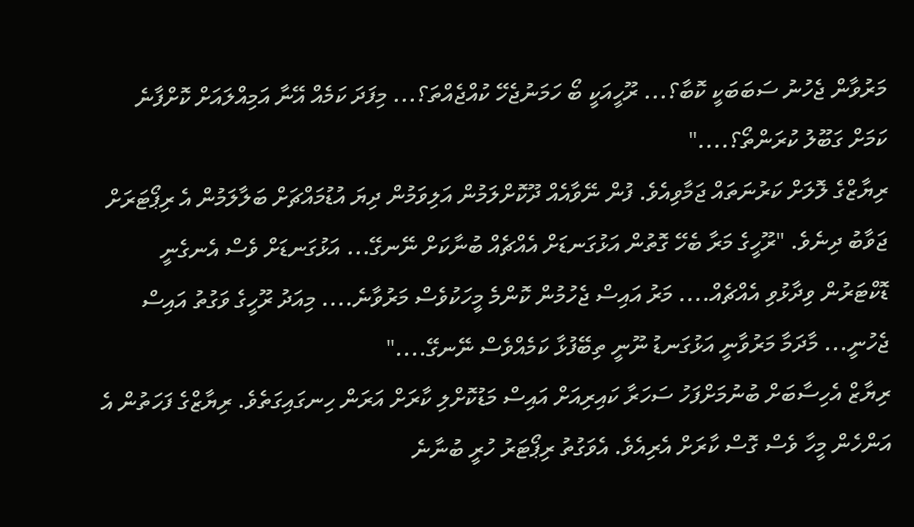މަރުވާން ޖެހުނު ސަބަބަކީ ކޮބާ؟... ރޫހީއަކީ ބޯ ހަމަނުޖެހޭ ކުއްޖެއްތަ؟... މިފަދަ ކަމެއް އޭނާ އަމިއްލައަށް ކޮށްފާނެ ކަމަށް ގަބޫލު ކުރަންތޯ؟...."
ރިޔާޒްގެ ލޮލަށް ކަރުނަތައް ޖަމާވިއެވެ. ފުން ނޭވާއެއް ދޫކޮށްލަމުން އަލިވަމުން ދިޔަ އުޑުމައްޗަށް ބަލާލަމުން އެ ރިޕޯޓަރަށް ޖަވާބު ދިނެވެ. "ރޫހީގެ މަރާ ބެހޭ ގޮތުން އަޅުގަނޑަށް އެއްޗެއް ބުނާކަށް ނޭނގޭ... އަޅުގަނޑަށް ވެސް އެނގެނީ ޑޮކްޓަރުން ވިދާޅުވި އެއްޗެއް.... މަރު އައިސް ޖެހުމުން ކޮންމެ މީހަކުވެސް މަރުވާނެ.... މިއަދު ރޫހީގެ ވަގުތު އައިސް ޖެހުނީ... މާދަމާ މަރުވާނީ އަޅުގަނޑު ނޫނީ ތިބޭފުޅާ ކަމެއްވެސް ނޭނގޭ...."
ރިޔާޒް އެހިސާބަށް ބުނުމަށްފަހު ސަހަރާ ކައިރިއަށް އައިސް މަޑުކޮށްލި ކާރަށް އަރަން ހިނގައިގަތެވެ. ރިޔާޒްގެ ފަހަތުން އެ އަންހެން މީހާ ވެސް ގޮސް ކާރަށް އެރިއެވެ. އެވަގުތު ރިޕޯޓަރު ހުރީ ބުނާނެ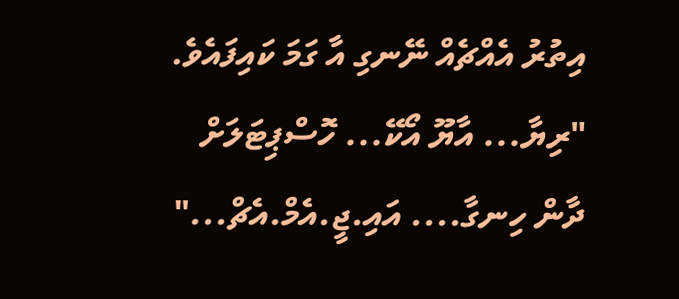އިތުރު އެއްޗެއް ނޭނގި އާ ގަމަ ކައިފައެވެ.
"ރިޔާ... އާޔޫ އޯކޭ... ހޮސްޕިޓަލަށް ދާން ހިނގާ.... އައި.ޖީ.އެމް.އެޗް..."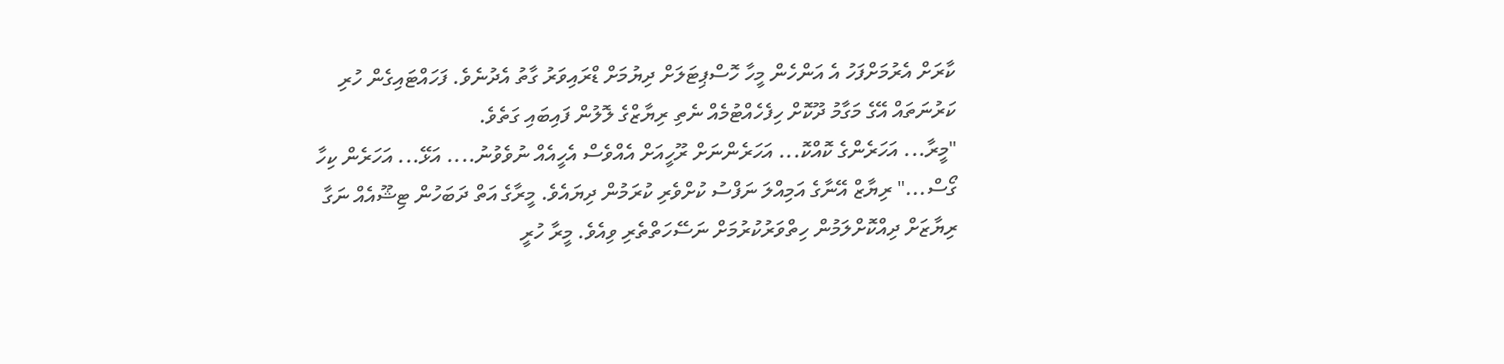ކާރަށް އެރުމަށްފަހު އެ އަންހެން މީހާ ހޮސްޕިޓަލަށް ދިޔުމަށް ޑްރައިވަރު ގާތު އެދުނެވެ. ފަހައްޓައިގެން ހުރި ކަރުނަތައް އޭގެ މަގާމު ދޫކޮށް ހިފެހެއްޓުމެއް ނެތި ރިޔާޒްގެ ލޮލުން ފައިބައި ގަތެވެ.
"މީރާ... އަހަރެންގެ ކޮއްކޮ... އަހަރެންނަށް ރޫހީއަށް އެއްވެސް އެހީއެއް ނުވެވުނު.... އަޅޭ... އަހަރެން ކިހާ ގޯސް..." ރިޔާޒް އޭނާގެ އަމިއްލަ ނަފްސު ކުށްވެރި ކުރަމުން ދިޔައެވެ. މީރާގެ އަތް ދަބަހުން ޓިޝޫއެއް ނަގާ ރިޔާޒަށް ދިއްކޮށްލަމުން ހިތްވަރުކުރުމަށް ނަސޭހަތްތެރި ވިއެވެ. މީރާ ހުރީ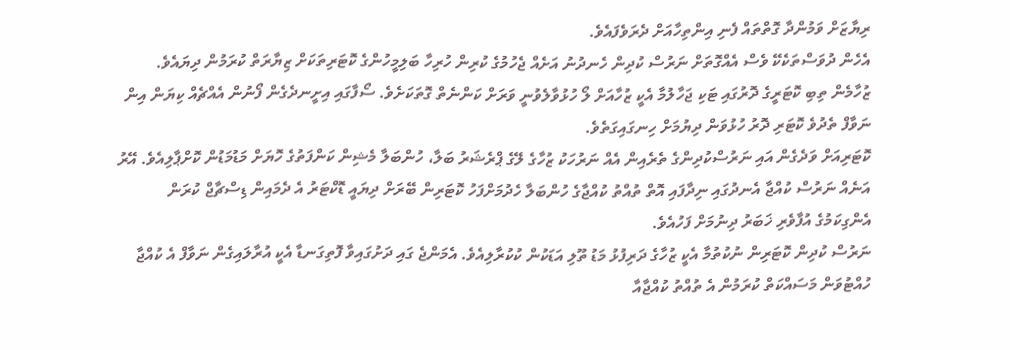ރިޔާޒަށް ވަމުންދާ ގޮތްތައް ފެނި އިންތިހާއަށް ދެރަވެފައެވެ.
އެހެން ދުވަސްތަކެކޭ ވެސް އެއްގޮތަށް ނަރުސް ކުދިން ހެނދުނު އަށެއް ޖެހުމުގެ ކުރިން ހުރިހާ ބަލިމީހުންގެ ކޮޓަރިތަކަށް ޒިޔާރަތް ކުރަމުން ދިޔައެވެ. ޒުހާމެން ތިބި ކޮޓަރީގެ ދޮރުގައި ޓަކި ޖަހާލުމާ އެކީ ޒުހާއަށް ލޯ ހުޅުވާލެވުނީ ވަރަށް ކަންނެތް ގޮތަކަށެވެ. ސޯފާގައި އިށީނދެގެން ފޯނުން އެއްޗެއް ކިޔަން އިން ނަވާފް ތެދުވެ ކޮޓަރި ދޮރު ހުޅުވަން ދިޔުމަށް ހިނގައިގަތެވެ.
ކޮޓަރިއަށް ވަދެގެން އައި ނަރުސްކުދިންގެ ތެރެއިން އެއް ނަރުހަކު ޒުހާގެ ލޭގެ ޕްރެޝަރު ބަލާ، ހުންބަލާ މެޝިން ކަންފަތުގެ ހޮޔަށް މަޑުމަޑުން ކޮށްޕާލިއެވެ. އޭރު އަނެއް ނަރުސް ކުއްޖާ އެނދުގައި ނިދާފައި އޮތް ތުއްތު ކުއްޖާގެ ހުންބަލާ ހެދުމަށްފަހު ކޮޓަރިން ބޭރަށް ދިޔައީ ޑޮކްޓަރު އެ ދެމައިން ޑިސްޗާޖް ކުރަން އެންގިކަމުގެ އުފާވެރި ޚަބަރު ދިނުމަށް ފަހުއެވެ.
ނަރުސް ކުދިން ކޮޓަރިން ނުކުތުމާ އެކީ ޒުހާގެ ދަރިފުޅު މަޑު ތޫލި އަޑަކުން ކުކުރާލިއެވެ. އެމަންޖެ ގައި ދަށުގައިވާ ފޮތިގަނޑާ އެކީ އުރާލައިގެން ނަވާފް އެ ކުއްޖާ ހުއްޓުވަން މަސައްކަތް ކުރަމުން އެ ތުއްތު ކުއްޖާއާ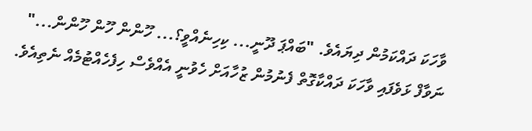ވާހަކަ ދައްކަމުން ދިޔައެވެ. "ބައްޕަ ދޫނީ... ކިހިނެއްވީ؟... ހޫންން ހޫން ހޫންން..."
ނަވާފް ޅަވެފައި ވާހަކަ ދައްކާގޮތް ފެނުމުން ޒުހާއަށް ހެވުނީ އެއްވެސް ހިފެހެއްޓުމެއް ނެތިއެވެ.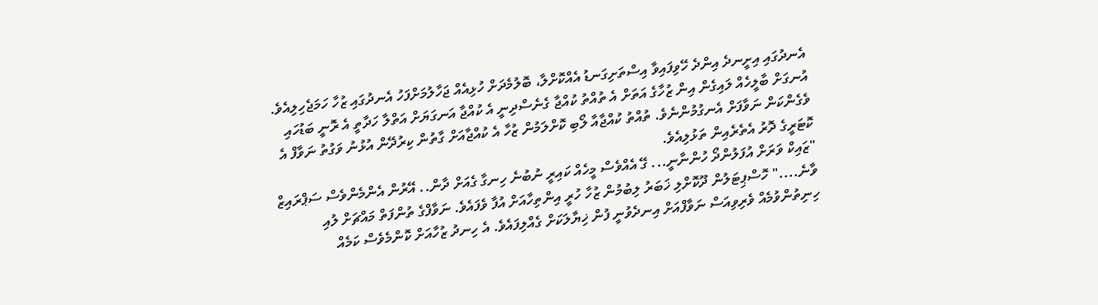އެނދުގައި އިށީނދެ އިންދެ ހޭވިފައިވާ އިސްތަށިގަނޑު އެއްކޮށްލާ، ބޮލުމެދަށް ހުޅިއެއް ޖަހާލުމަށްފަހު އެނދުގައި ޒުހާ ހަމަޖެހިލިއެވެ. އުނގަށް ބާލީހެއް ލައިގެން އިން ޒުހާގެ އަތަށް އެ ތުއްތު ކުއްޖާ ގެނެސްދިނީ އެ ކުއްޖާ އަނގަޔަށް އަތްލާ ހަދާތީ އެ ރޮނީ ބަޑުހައި ވެގެންކަން ނަވާފަށް އެނގުމުންނެވެ. ތުއްތު ކުއްޖާއާ ލޯބި ކޮށްލަމުން ޒުހާ އެ ކުއްޖާއަށް ގާތުން ކިރުދޭން އުޅުނު ވަގުތު ނަވާފް އެ ކޮޓަރީގެ ދޮރު އެތެރެއިން ތަޅުލިއެވެ.
"ޒައިކް ވަރަށް އުފަލުންދޯ ހުންނާނީ... ގޭ އެއްވެސް މީހެއް ކައިރީ ނުބުނެ ހިނގާ ގެއަށް ދާން.. އޭރުން އެންމެންވެސް ސަޕްރައިޒް ވާނެ...." ހޮސްޕިޓަލުން ދޫކޮށްލި ޚަބަރު ލިބުމުން ޒުހާ ހުރީ އިންތިހާއަށް އުފާ ވެފައެވެ. ނަވާފްގެ ތުންފަތް މައްޗަށް ލުއި ހިނިތުންވުމެއް ވެރިވިއަސް ނަވާފްއަށް އިނދެވުނީ ފުން ޚިޔާލަކަށް ގެއްލިފައެވެ. އެ ހިނދު ޒުހާއަށް ކޮންމެވެސް ކަމެއް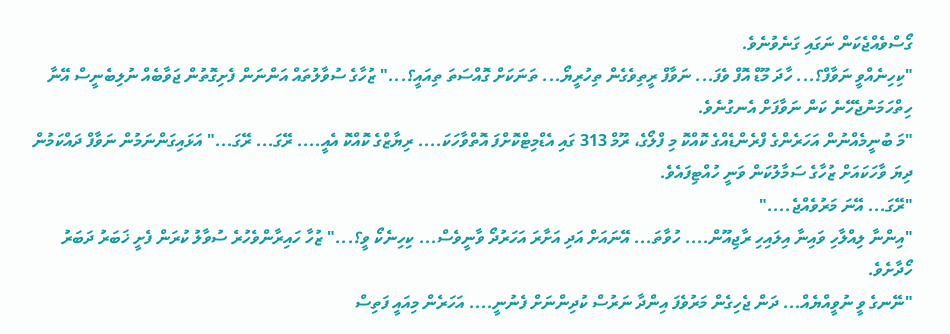ގޯސްވެއްޖެކަން ނަގައި ގަނެވުނެވެ.
"ކިހިނެއްވީ ނަވާފް؟... ހާދަ މޫޑް އޮފް ވެފަ... ނަވާފް ރީތިވެގެން ތިހުރީޔޯ... ތަނަކަށް ގޮއްސަތަ ތިއައީ؟..." ޒުހާގެ ސުވާލުތައް އަންނަން ފެށިގޮތުން ޖަވާބެއް ނުލިބެނީސް އޭނާ ހިތްހަމަނުޖެހޭނެ ކަން ނަވާފަށް އެނގުނެވެ.
"މަ ބުނީމެއްނުން އަހަރެންގެ ފްރެންޑެއްގެ ކޮއްކޮ މި ފްލޯގެ، ރޫމް 313 ގައި އެޑްމިޓްކޮށްފަ އޮތްވާހަކަ.... ރިޔާޒްގެ ކޮއްކޮ އެއީ.... ރޭގަ... ރޭގަ..." އަޅައިގަންނަމުން ނަވާފް ދައްކަމުން ދިޔަ ވާހަކައަށް ޒުހާގެ ސަމާލުކަން ވަނީ ހުއްޓިފައެވެ.
"ރޭގަ... އޭނަ މަރުވެއްޖެ...."
"އިންނާ ލިއްލާހި ވައިނާ އިލައިހި ރާޖިއޫން.... ހުވާތަ... އޭނައަށް އަދި އަށާރަ އަހަރުދޯ ވާނީވެސް... ކިހިނެކޯ ވީ؟..." ޒުހާ ހައިރާންވެހުރެ ސުވާލު ކުރަން ފެށީ ޚަބަރު ދަބަރު ހޯދާށެވެ.
"ނޭނގެ ވީ ނުވީއްޔެއް... ދަން ޖެހިގެން މަރުވެފަ އިންދާ ނަރުސް ކުދިންނަށް ފެނުނީ.... އަހަރެން މިއައީ ފަތިސް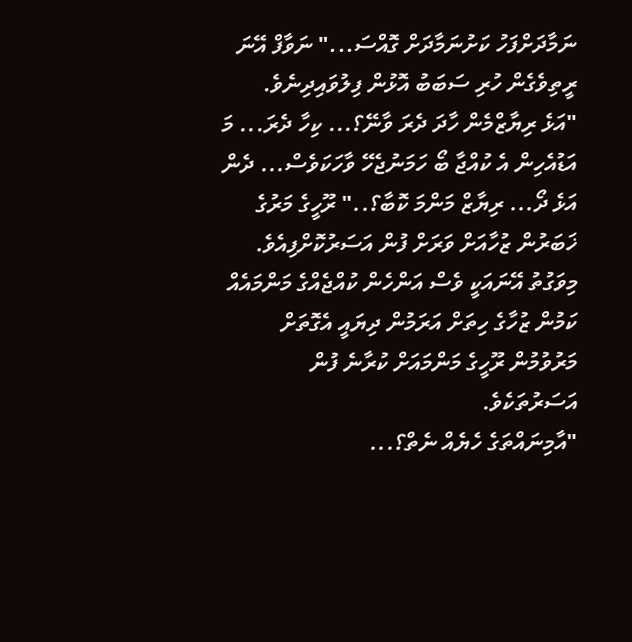ނަމާދަށްފަހު ކަށުނަމާދަށް ގޮއްސަ..." ނަވާފް އޭނަ ރީތިވެގެން ހުރި ސަބަބު އޮޅުން ފިލުވައިދިނެވެ.
"އަޅެ ރިޔާޒްމެން ހާދަ ދެރަ ވާނޭ؟... ކިހާ ދެރަ... މަ އަޑުއެހިން އެ ކުއްޖާ ބޯ ހަމަނުޖެހޭ ވާހަކަވެސް... ދެން އަޅެ ދޯ... ރިޔާޒް މަންމަ ކޮބާ؟.." ރޫހީގެ މަރުގެ ޚަބަރުން ޒުހާއަށް ވަރަށް ފުން އަސަރުކޮށްފިއެވެ. މިވަގުތު އޭނައަކީ ވެސް އަންހެން ކުއްޖެއްގެ މަންމައެއް ކަމުން ޒުހާގެ ހިތަށް އަރަމުން ދިޔައީ އެގޮތަށް މަރުވުމުން ރޫހީގެ މަންމައަށް ކުރާނެ ފުން އަސަރުތަކެވެ.
"އާމިނައްތަގެ ހެޔެއް ނެތް؟...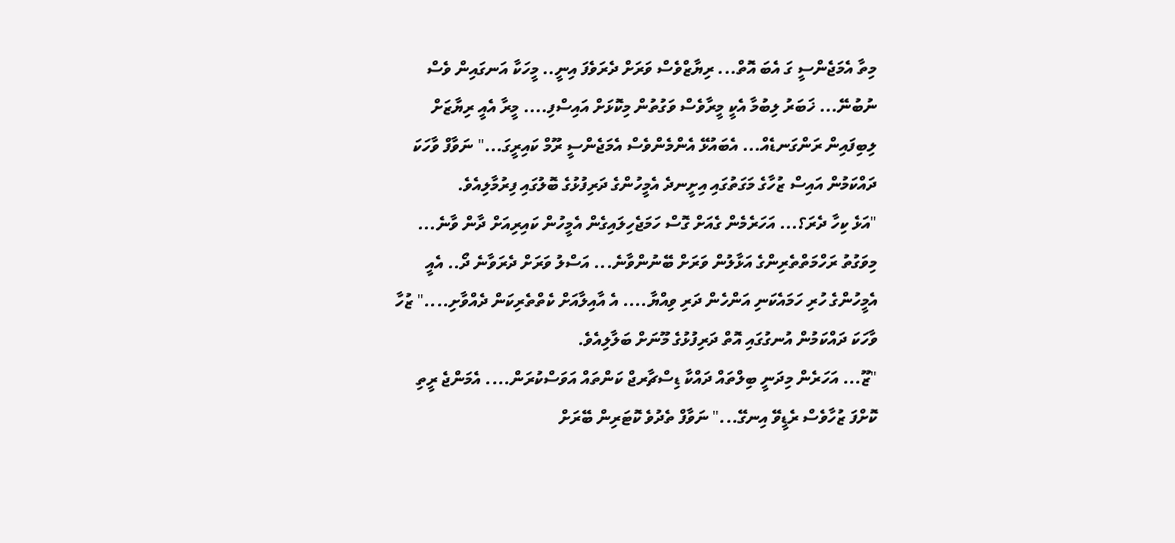މިތާ އެމަޖެންސީ ގަ އެބަ އޮތް... ރިޔާޒްވެސް ވަރަށް ދެރަވެފަ އިނީ.. މީހަކާ އަނގައިން ވެސް ނުބުނޭ... ޚަބަރު ލިބުމާ އެކީ މީރާވެސް ވަގުތުން މިކޮޅަށް އައިސްފި.... މީރާ އެއީ ރިޔާޒަށް ލިބިފައިން ރަންގަނޑެއް... އެބައުޅޭ އެންމެންވެސް އެމަޖެންސީ ރޫމް ކައިރީގަ..." ނަވާފް ވާހަކަ ދައްކަމުން އައިސް ޒުހާގެ މަގަތުގައި އިށީނދެ އެމީހުންގެ ދަރިފުޅުގެ ބޮލުގައި ފިރުމާލިއެވެ.
"އަޅެ ކިހާ ދެރަ؟... އަހަރެމެން ގެއަށް ގޮސް ހަމަޖެހިލައިގެން އެމީހުން ކައިރިއަށް ދާން ވާނެ... މިވަގުތު ރަހްމަތްތެރިންގެ އަޅާލުން ވަރަށް ބޭނުންވާނެ... އަސްލު ވަރަށް ދެރަވާނެ ދޯ.. އެއީ އެމީހުންގެ ހުރި ހަމައެކަނި އަންހެން ދަރި ވިއްޔާ.... އެ އާއިލާއަށް ކެތްތެރިކަން ދެއްވާށި...." ޒުހާ ވާހަކަ ދައްކަމުން އުނގުގައި އޮތް ދަރިފުޅުގެ މޫނަށް ބަލާލިއެވެ.
"ޒޫ... އަހަރެން މިދަނީ ބިލްތައް ދައްކާ ޑިސްޗާރޖް ކަންތައް އަވަސްކުރަން.... އެމަންޖެ ރީތި ކޮށްފަ ޒުހާވެސް ރެޑީވޭ އިނގޭ..." ނަވާފް ތެދުވެ ކޮޓަރިން ބޭރަށް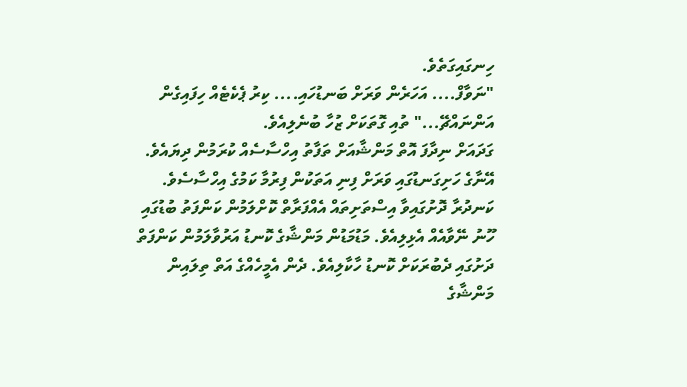ހިނގައިގަތެވެ.
"ނަވާފް.... އަހަރެން ވަރަށް ބަނޑުހައި.... ކިރު ޕެކެޓެއް ހިފައިގެން އަންނައްޗޭ..." ތުއި ގޮތަކަށް ޒުހާ ބުނެލިއެވެ.
ގަދައަށް ނިދާފަ އޮތް މަންޝާއަށް ތަފާތު އިހްސާސެއް ކުރަމުން ދިޔައެވެ. އޭނާގެ ހަށިގަނޑުގައި ވަރަށް ފިނި އަތަކުން ފިރުމާ ކަމުގެ އިހްސާސެވެ. ކަނދުރާ ދޮށުގައިވާ އިސްތަށިތައް އެއްފަރާތް ކޮށްލަމުން ކަންފަތު ބުޑުގައި ހޫނު ނޭވާއެއް އެޅިލިއެވެ. މަޑުމަޑުން މަންޝާގެ ކޮނޑު އަރުވާލަމުން ކަންފަތް ދަށުގައި ދެބުރަކަށް ކޮނޑު ހާކާލިއެވެ. ދެން އެމީހެއްގެ އަތް ތިލައިން މަންޝާގެ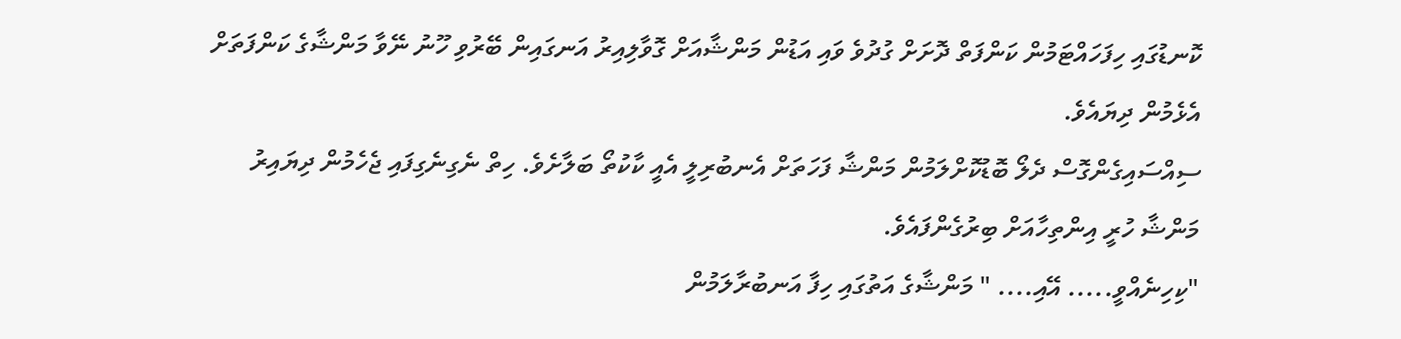ކޮނޑުގައި ހިފަހައްޓަމުން ކަންފަތް ދޮށަށް ގުދުވެ ވައި އަޑުން މަންޝާއަށް ގޮވާލިއިރު އަނގައިން ބޭރުވި ހޫނު ނޭވާ މަންޝާގެ ކަންފަތަށް އެޅެމުން ދިޔައެވެ.
ސިއްސައިގެންގޮސް ދެލޯ ބޮޑުކޮށްލަމުން މަންޝާ ފަހަތަށް އެނބުރިލީ އެއީ ކާކުތޯ ބަލާށެވެ. ހިތް ނެގިނެގިފައި ޖެހެމުން ދިޔައިރު މަންޝާ ހުރީ އިންތިހާއަށް ބިރުގެންފައެވެ.
"ކިހިނެއްވީ..... އޭއި.... " މަންޝާގެ އަތުގައި ހިފާ އަނބުރާލަމުން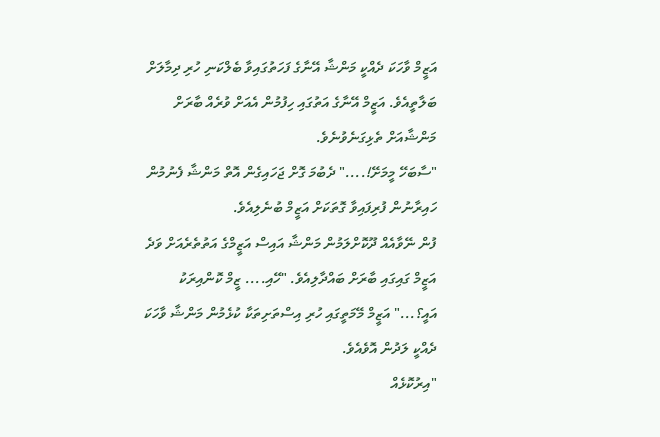އަޒީމް ވާހަކަ ދެއްކީ މަންޝާ އޭނާގެ ފަހަތުގައިވާ ބެލްކަނި ހުރި ދިމާލަށް ބަލާތީއެވެ. އަޒީމް އޭނާގެ އަތުގައި ހިފުމުން އެއަށް ވުރެއް ބާރަށް މަންޝާއަށް ތެޅިގަނެވުނެވެ.
"ސާބަހޭ މީމަށޭ!...." ދެބުމަ ގޮށް ޖަހައިގެން އޮތް މަންޝާ ފެނުމުން ހައިރާނުން ފުރިފައިވާ ގޮތަކަށް އަޒީމް ބުނެލިއެވެ.
ފުން ނޭވާއެއް ދޫކޮށްލަމުން މަންޝާ އައިސް އަޒީމްގެ އަތުތެރެއަށް ވަދެ އަޒީމް ގައިގައި ބާރަށް ބައްދާލިއެވެ. "ހޭއި.... ޒީމް ކޮންއިރަކު އައީ؟..." އަޒީމް މޭމަތީގައި ހުރި އިސްތަށިތަކާ ކުޅެމުން މަންޝާ ވާހަކަ ދެއްކީ ލަދުން އޮވެއެވެ.
"އިރުކޮޅެއް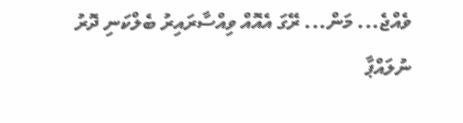ވެއްޖެ... މަން... ރޭގަ އެއޮއް ވިއްސާރައިރު ބެލްކަނި ދޮރު ނުލައްޕާ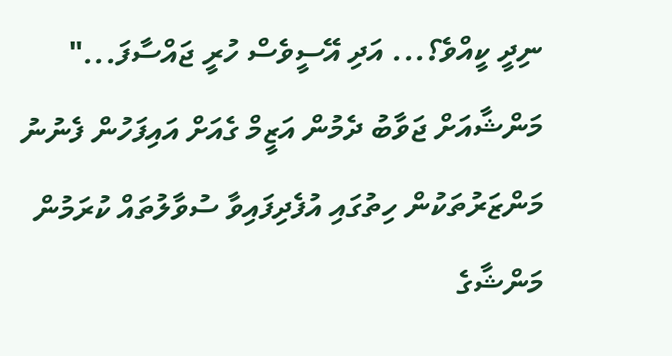ނިދީ ކީއްވެ؟... އަދި އޭސީވެސް ހުރީ ޖައްސާފަ..." މަންޝާއަށް ޖަވާބު ދެމުން އަޒީމް ގެއަށް އައިފަހުން ފެނުނު މަންޒަރުތަކުން ހިތުގައި އުފެދިފައިވާ ސުވާލުތައް ކުރަމުން މަންޝާގެ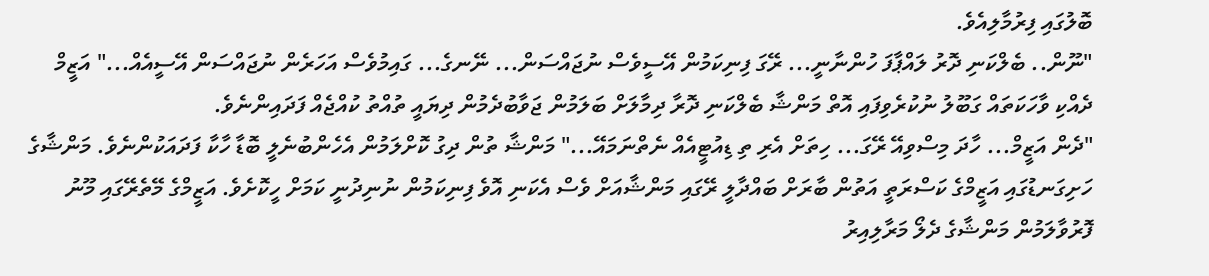ބޮލުގައި ފިރުމާލިއެވެ.
"ނޫން.. ބެލްކަނި ދޮރު ލައްޕާފަ ހުންނާނީ... ރޭގަ ފިނިކަމުން އޭސީވެސް ނުޖައްސަން... ނޭނގެ... ގައިމުވެސް އަހަރެން ނުޖައްސަން އޭސީއެއް..." އަޒީމް ދެއްކި ވާހަކަތައް ގަބޫލު ނުކުރެވިފައި އޮތް މަންޝާ ބެލްކަނި ދޮރާ ދިމާލަށް ބަލަމުން ޖަވާބުދެމުން ދިޔައީ ތުއްތު ކުއްޖެއް ފަދައިންނެވެ.
"ދެން އަޒީމް... ހާދަ މިސްވިއޭ ރޭގަ... ހިތަށް އެރި ތި ޑިއުޓީއެއް ނެތްނަމައޭ..." މަންޝާ ތުން ދިގު ކޮށްލަމުން އެހެންބުނެލީ ބޮޑާ ހާކާ ފަދައަކުންނެވެ. މަންޝާގެ ހަށިގަނޑުގައި އަޒީމްގެ ކަސްރަތީ އަތުން ބާރަށް ބައްދާލީ ރޭގައި މަންޝާއަށް ވެސް އެކަނި އޮވެ ފިނިކަމުން ނުނިދުނީ ކަމަށް ހީކޮށެވެ. އަޒީމްގެ މޭތެރޭގައި މޫނު ފޮރުވާލަމުން މަންޝާގެ ދެލޯ މަރާލިއިރު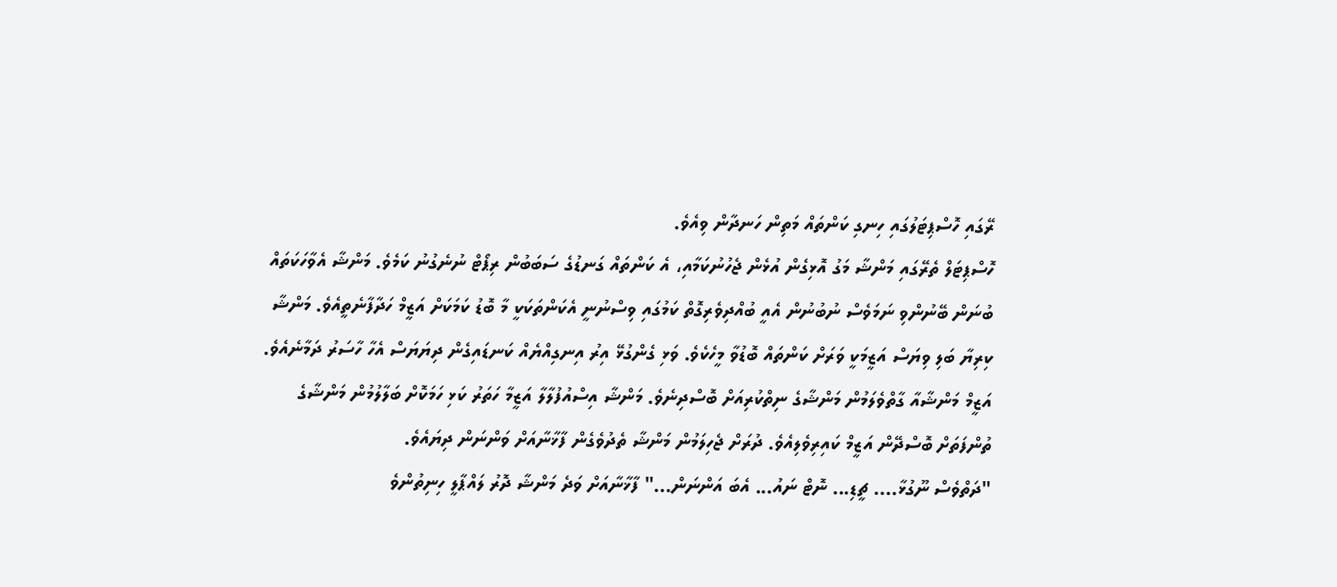ރޭގައި ހޮސްޕިޓަލުގައި ހިނގި ކަންތައް މަތިން ހަނދާން ވިއެވެ.
ހޮސްޕިޓަލް ތެރޭގައި މަންޝާ މަގު އޮޅިގެން އުޅެން ޖެހުނުކަމާއި، އެ ކަންތައް ގަނޑުގެ ސަބަބުން ރިޕޯޓް ނުނެގުނު ކަމެވެ. މަންޝާ އެވާހަކަތައް ބުނަން ބޭނުންވި ނަމަވެސް ނުބުނުން އެއީ ބުއްދިވެރިގޮތް ކަމުގައި ވިސްނުނީ އެކަންތަކަކީ މާ ބޮޑު ކަމަކަށް އަޒީމް ހަދާފާނެތީއެވެ. މަންޝާ ކިރިޔާ ބަލި ވިޔަސް އަޒީމަކީ ވަރަށް ކަންތައް ބޮޑުވާ މީހެކެވެ. ވަޅި ގެންގުޅޭ އިރު އިނގިއްޔެއް ކަނޑައިގެން ދިޔަޔަސް އެހާ ހާސަރު ދަމާނެއެވެ.
އަޒީމް މަންޝާއާ ގާތްވެލަމުން މަންޝާގެ ނިތްކުރިއަށް ބޮސްދިނެވެ. މަންޝާ އިސްއުފުލާލާ އަޒީމާ ހަތަރު ކަޅި ހަމަކޮށް ބަލާލުމުން މަންޝާގެ ތުންފަތަށް ބޮސްދޭން އަޒީމް ކައިރިވެލިއެވެ. ދުރަށް ޖެހިލަމުން މަންޝާ ތެދުވެގެން ފާޚާނާއަށް ވަންނަން ދިޔައެވެ.
"ދަތްވެސް ނޫގުޅާ.... ޗީޑި... ނޮޓް ނައު... އެބަ އަންނަން..." ފާޚާނާއަށް ވަދެ މަންޝާ ދޮރު ލައްޕާލީ ހިނިތުންވެ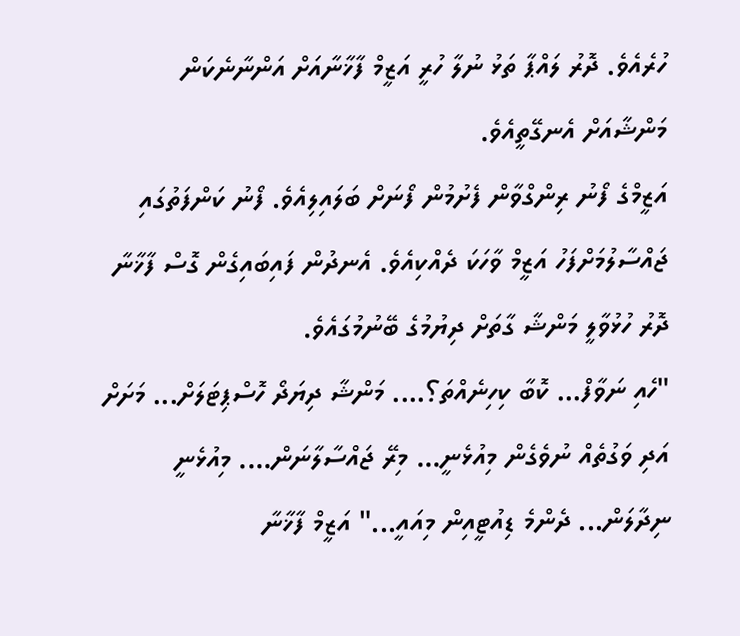ހުރެއެވެ. ދޮރު ލައްޕާ ތަޅު ނުލާ ހުރީ އަޒީމް ފާޚާނާއަށް އަންނާނެކަން މަންޝާއަށް އެނގޭތީއެވެ.
އަޒީމްގެ ފޯނު ރިންގްވާން ފެށުމުން ފޯނަށް ބަލައިލިއެވެ. ފޯނު ކަންފަތުގައި ޖައްސާލުމަށްފަހު އަޒީމް ވާހަކަ ދެއްކިއެވެ. އެނދުން ފައިބައިގެން ގޮސް ފާޚާނާ ދޮރު ހުޅުވާލީ މަންޝާ ގާތަށް ދިޔުމުގެ ބޭނުމުގައެވެ.
"ހެއި ނަވާފް... ކޮބާ ކިހިނެއްތަ؟.... މަންޝާ ދިޔަދޯ ހޮސްޕިޓަލަށް... މަށަށް އަދި ވަގުތެއް ނުވެގެން މިއުޅެނީ... މިރޭ ޖައްސާލާނަން.... މިއުޅެނީ ނިދާލަން... ދެންމެ ޑިއުޓީއިން މިއައީ..." އަޒީމް ފާޚާނާ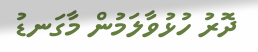ދޮރު ހުޅުވާލަމުން މާގަނޑު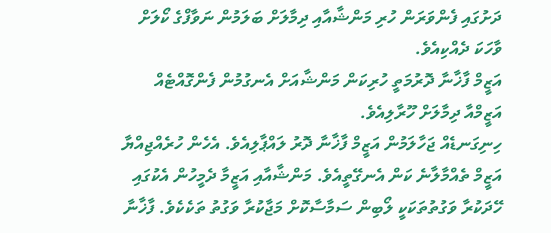ދަށުގައި ފެންވަރަން ހުރި މަންޝާއާއި ދިމާލަށް ބަލަމުން ނަވާފްގެ ކޯލަށް ވާހަކަ ދެއްކިއެވެ.
އަޒީމް ފާޚާނާ ދޮރުމަތީ ހުރިކަން މަންޝާއަށް އެނގުމުން ފެންގޮއްޓެއް އަޒީމްއާ ދިމާލަށް ހޫރާލިއެވެ.
ހިނިގަނޑެއް ޖަހާލަމުން އަޒީމް ފާޚާނާ ދޮރު ލައްޕާލިއެވެ. އެހެން ހުރެއްޖިއްޔާ އަޒީމް ތެއްމާލާނެ ކަން އެނގޭތީއެވެ. މަންޝާއާއި އަޒީމާ ދެމީހުން އެކުގައި ހޭދަކުރާ ވަގުތުތަކަކީ ލޯބިން ސަމާސާކޮށް މަޖާކުރާ ވަގުތު ތަކެކެވެ. ފާޚާނާ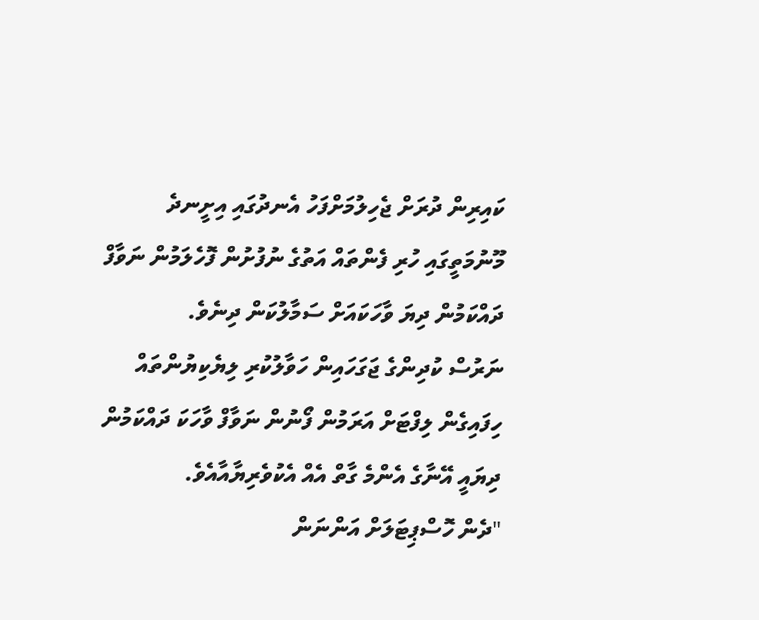ކައިރިން ދުރަށް ޖެހިލުމަށްފަހު އެނދުގައި އިށީނދެ މޫނުމަތީގައި ހުރި ފެންތައް އަތުގެ ނުފުށުން ފޮހެލަމުން ނަވާފް ދައްކަމުން ދިޔަ ވާހަކައަށް ސަމާލުކަން ދިނެވެ.
ނަރުސް ކުދިންގެ ޖަގަހައިން ހަވާލުކުރި ލިޔެކިޔުންތައް ހިފައިގެން ލިފްޓަށް އަރަމުން ފޯނުން ނަވާފް ވާހަކަ ދައްކަމުން ދިޔައީ އޭނާގެ އެންމެ ގާތް އެއް އެކުވެރިޔާއާއެވެ.
"ދެން ހޮސްޕިޓަލަށް އަންނަން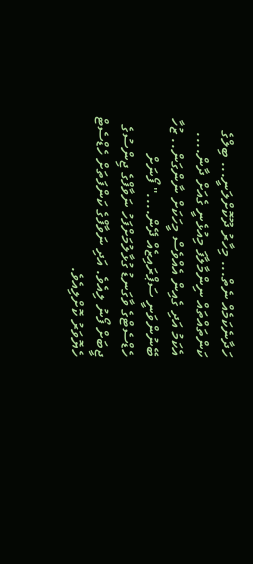ހަދާނެކަމެއް ނެތް... މިހާރު ދޫކޮށްލަނީ... ބިލްގެ ކަންތައްތައް ނިންމާލާފަ މިއުޅެނީ ގެއަށް ދާން.... އެކަމު އަދި ގެއިން އެއްވެސް މީހަކަށް ނާންގަން.. ޒުހާ ބޭނުންވަނީ ސަޕްރައިޒެއް ދޭން...." ފޯނަށް ހެޑްސެޓްގެ ވާގަނޑު ގުޅާލުމަށްފަހު ނަވާފްގެ ޖިންސުގެ ޖީބަށް ފޯނު ލިއެވެ. އަދި ނަވާފްގެ ކަންފަތަށް ހެޑްސެޓް ހެޔޮވަރު ކޮށްލިއެވެ.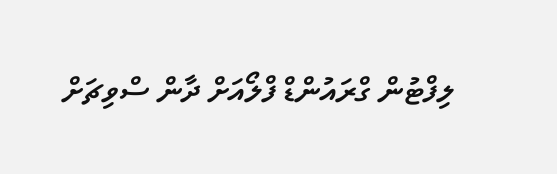ލިފްޓުން ގްރައުންޑް ފްލޯއަށް ދާން ސްވިޗަށް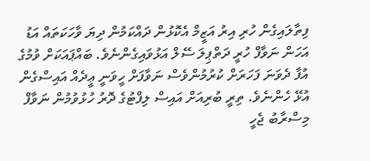ފިތާލައިގެން ހުރި އިރު އަޒީމް އެކޮޅުން ދައްކަމުން ދިޔަ ވާހަކަތައް އަޑު އަހަން ނަވާފް ހުރީ ދަތްޕިލަ ސޭލް އަޅުވައިގެންނެވެ. ބައްޕައަކަށް ވުމުގެ އުފާ ދެވަނަ ފަހަރަށް ކުރުމުންވެސް ނަވާފަށް ހީވަނީ ޢީދެއް އައިސްގެން އުޅޭ ހެންނެވެ. ތިރީ ބުރިއަށް އައިސް ލިފްޓުގެ ދޮރު ހުޅުވުމުން ނަވާފް މިސްރާބު ޖެހީ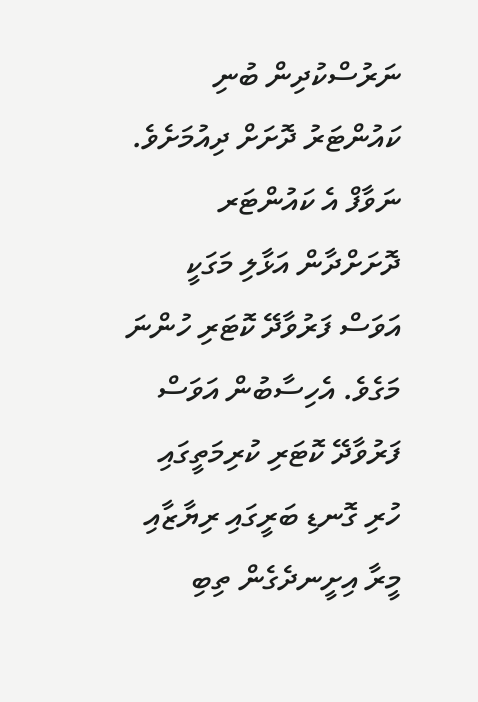ނަރުސްކުދިން ބުނި ކައުންޓަރު ދޮށަށް ދިއުމަށެވެ. ނަވާފް އެ ކައުންޓަރ ދޮށަށްދާން އަޅާލި މަގަކީ އަވަސް ފަރުވާދޭ ކޮޓަރި ހުންނަ މަގެވެ. އެހިސާބުން އަވަސް ފަރުވާދޭ ކޮޓަރި ކުރިމަތީގައި ހުރި ގޮނޑި ބަރީގައި ރިޔާޒާއި މީރާ އިށީނދެގެން ތިބި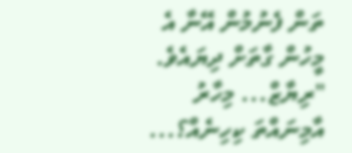ތަން ފެނުމުން އޭނާ އެ މީހުން ގާތަށް ދިޔައެވެ.
"ރިޔާޒް... މިހާރު އާމިނައްތަ ކިހިނެއް؟...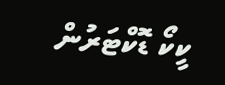ކީކޯ ޑޮކްޓަރުން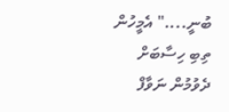ބުނީ...." އެމީހުން ތިބި ހިސާބަށް ދެވުމުން ނަވާފް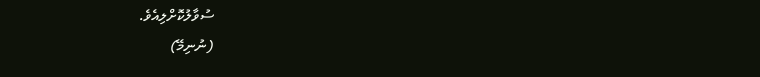ސުވާލުކޮށްލިއެވެ.
(ނުނިމޭ)